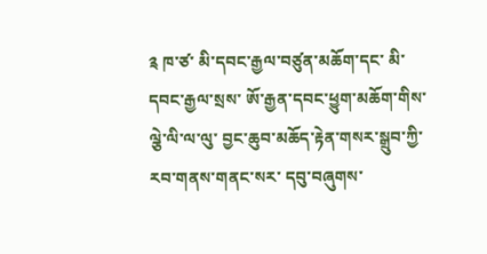༉ ཁ་ཙ་ མི་དབང་རྒྱལ་བཙུན་མཆོག་དང་ མི་དབང་རྒྱལ་སྲས་ ཨོ་རྒྱན་དབང་ཕྱུག་མཆོག་གིས་ ལྕེ་ལི་ལ་ལུ་ བྱང་ཆུབ་མཆོད་རྟེན་གསར་སྒྲུབ་ཀྱི་ རབ་གནས་གནང་སར་ དབུ་བཞུགས་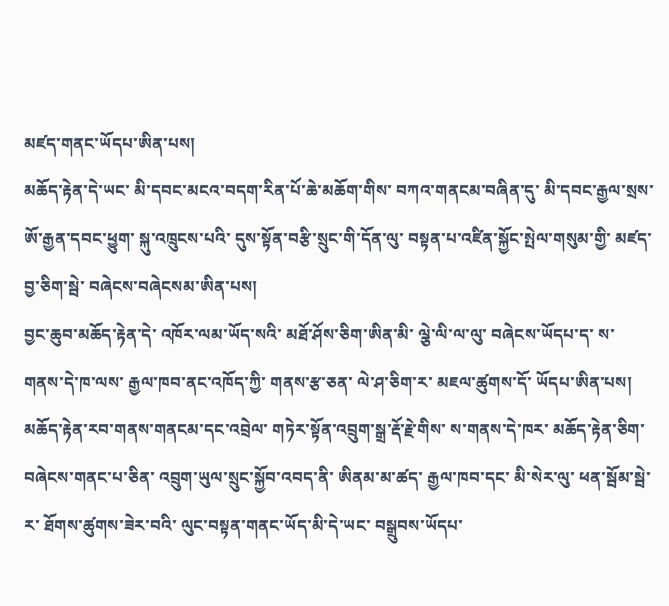མཛད་གནང་ཡོདཔ་ཨིན་པས།
མཆོད་རྟེན་དེ་ཡང་ མི་དབང་མངའ་བདག་རིན་པོ་ཆེ་མཆོག་གིས་ བཀའ་གནངམ་བཞིན་དུ་ མི་དབང་རྒྱལ་སྲས་ཨོ་རྒྱན་དབང་ཕྱུག་ སྐུ་འཁྲུངས་པའི་ དུས་སྟོན་བརྩི་སྲུང་གི་དོན་ལུ་ བསྟན་པ་འཛིན་སྐྱོང་སྤེལ་གསུམ་གྱི་ མཛད་བྱ་ཅིག་སྦེ་ བཞེངས་བཞེངསམ་ཨིན་པས།
བྱང་ཆུབ་མཆོད་རྟེན་དེ་ འཁོར་ལམ་ཡོད་སའི་ མཐོ་ཤོས་ཅིག་ཨིན་མི་ ལྕེ་ལི་ལ་ལུ་ བཞེངས་ཡོདཔ་ད་ ས་གནས་དེ་ཁ་ལས་ རྒྱལ་ཁབ་ནང་འཁོད་ཀྱི་ གནས་རྩ་ཅན་ ལེ་ཤ་ཅིག་ར་ མཇལ་ཚུགས་དོ་ ཡོདཔ་ཨིན་པས།
མཆོད་རྟེན་རབ་གནས་གནངམ་དང་འབྲེལ་ གཏེར་སྟོན་འབྲུག་སྒྲ་རྡོ་རྗེ་གིས་ ས་གནས་དེ་ཁར་ མཆོད་རྟེན་ཅིག་ བཞེངས་གནང་པ་ཅིན་ འབྲུག་ཡུལ་སྲུང་སྐྱོབ་འབད་ནི་ ཨིནམ་མ་ཚད་ རྒྱལ་ཁབ་དང་ མི་སེར་ལུ་ ཕན་སྦོམ་སྦེ་ར་ ཐོགས་ཚུགས་ཟེར་བའི་ ལུང་བསྟན་གནང་ཡོད་མི་དེ་ཡང་ བསྒྲུབས་ཡོདཔ་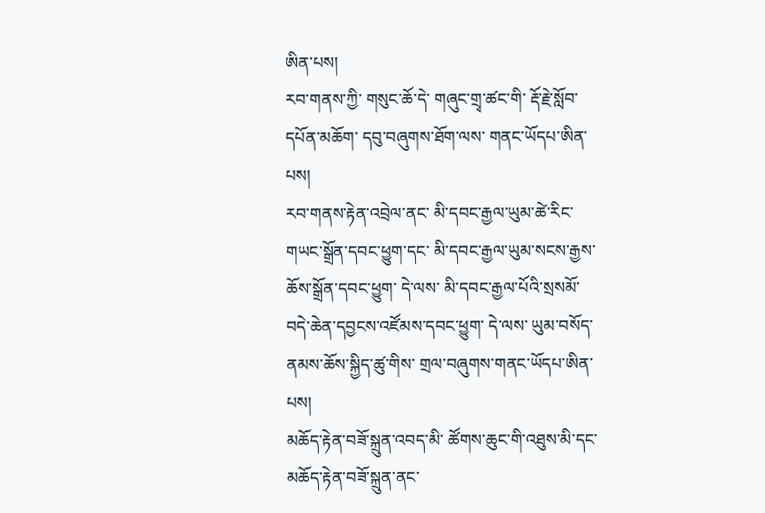ཨིན་པས།
རབ་གནས་ཀྱི་ གསུང་ཆོ་དེ་ གཞུང་གྲྭ་ཚང་གི་ རྡོ་རྗེ་སློབ་དཔོན་མཆོག་ དབུ་བཞུགས་ཐོག་ལས་ གནང་ཡོདཔ་ཨིན་པས།
རབ་གནས་རྟེན་འབྲེལ་ནང་ མི་དབང་རྒྱལ་ཡུམ་ཚེ་རིང་གཡང་སྒྲོན་དབང་ཕྱུག་དང་ མི་དབང་རྒྱལ་ཡུམ་སངས་རྒྱས་ཆོས་སྒྲོན་དབང་ཕྱུག་ དེ་ལས་ མི་དབང་རྒྱལ་པོའི་སྲསམོ་ བདེ་ཆེན་དབྱངས་འཛོམས་དབང་ཕྱུག་ དེ་ལས་ ཡུམ་བསོད་ནམས་ཆོས་སྐྱིད་ཚུ་གིས་ གྲལ་བཞུགས་གནང་ཡོདཔ་ཨིན་པས།
མཆོད་རྟེན་བཟོ་སྐྲུན་འབད་མི་ ཚོགས་ཆུང་གི་འཐུས་མི་དང་ མཆོད་རྟེན་བཟོ་སྐྲུན་ནང་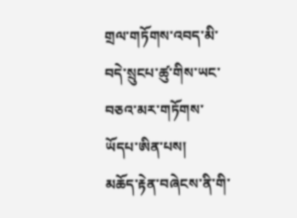གྲལ་གཏོགས་འབད་མི་ བདེ་སྲུངཔ་ཚུ་གིས་ཡང་ བཅའ་མར་གཏོགས་ཡོདཔ་ཨིན་པས།
མཆོད་རྟེན་བཞེངས་ནི་གི་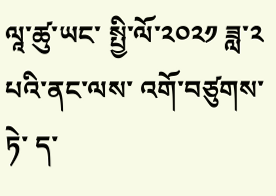ལཱ་ཚུ་ཡང་ སྤྱི་ལོ་༢༠༢༡ ཟླ་༢ པའི་ནང་ལས་ འགོ་བཙུགས་ཏེ་ ད་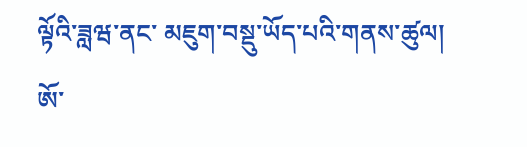ལྟོའི་ཟླཝ་ནང་ མཇུག་བསྡུ་ཡོད་པའི་གནས་ཚུལ།
ཨོ་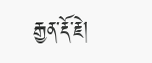རྒྱན་རྡོ་རྗེ།